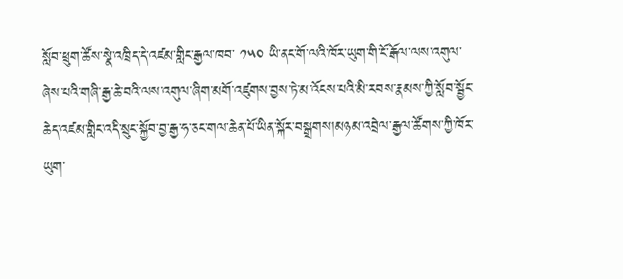སློབ་ཕྲུག་ཚོས་སྣེ་འཁྲིད་དེ་འཛམ་གླིང་རྒྱལ་ཁབ་ ༡༥༠ ཡི་ནང་གོ་ལའི་ཁོར་ཡུག་གི་ངོ་རྒོལ་ལས་འགུལ་ཞེས་པའི་གཞི་རྒྱ་ཆེ་བའི་ལས་འགུལ་ཞིག་མགོ་འཛུགས་བྱས་ཏེ་མ་འོངས་པའི་མི་རབས་རྣམས་ཀྱི་སློབ་སྦྱོང་ཆེད་འཛམ་གླིང་འདི་སྲུང་སྐྱོབ་བྱ་རྒྱ་ཧ་ཅང་གལ་ཆེན་པོ་ཡིན་སྐོར་བསྒྲགས།མཉམ་འབྲེལ་རྒྱལ་ཚོགས་ཀྱི་ཁོར་ཡུག་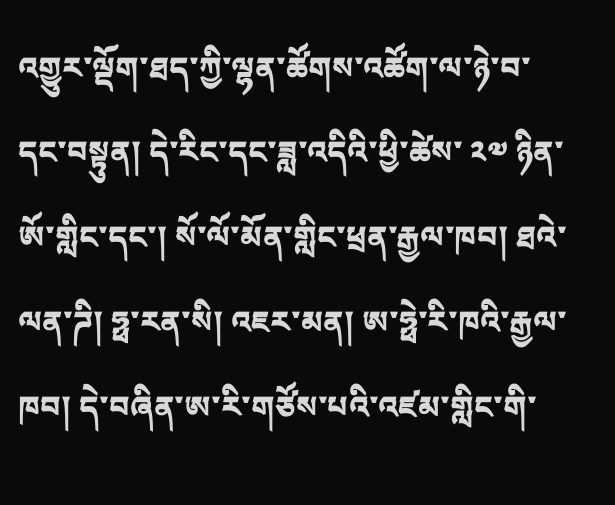འགྱུར་ལྡོག་ཐད་ཀྱི་ལྷན་ཚོགས་འཚོག་ལ་ཉེ་བ་དང་བསྟུན། དེ་རིང་དང་ཟླ་འདིའི་ཕྱི་ཚེས་ ༢༧ ཉིན་ཨོ་གླིང་དང་། སོ་ལོ་མོན་གླིང་ཕྲན་རྒྱལ་ཁབ། ཐའེ་ལན་ཌི། ཧྥ་རན་སི། འཇར་མན། ཨ་ཧྥེ་རི་ཁའི་རྒྱལ་ཁབ། དེ་བཞིན་ཨ་རི་གཙོས་པའི་འཛམ་གླིང་གི་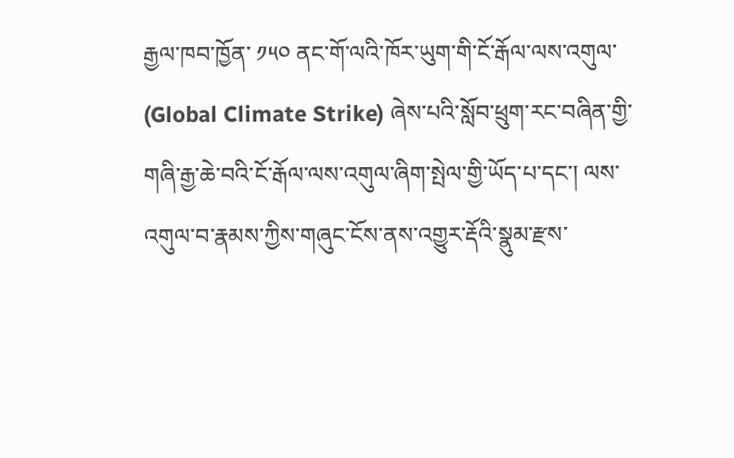རྒྱལ་ཁབ་ཁྱོན་ ༡༥༠ ནང་གོ་ལའི་ཁོར་ཡུག་གི་ངོ་རྒོལ་ལས་འགུལ་ (Global Climate Strike) ཞེས་པའི་སློབ་ཕྲུག་རང་བཞིན་གྱི་གཞི་རྒྱ་ཆེ་བའི་ངོ་རྒོལ་ལས་འགུལ་ཞིག་སྤེལ་གྱི་ཡོད་པ་དང་། ལས་འགུལ་བ་རྣམས་ཀྱིས་གཞུང་ངོས་ནས་འགྱུར་རྡོའི་སྣུམ་རྫས་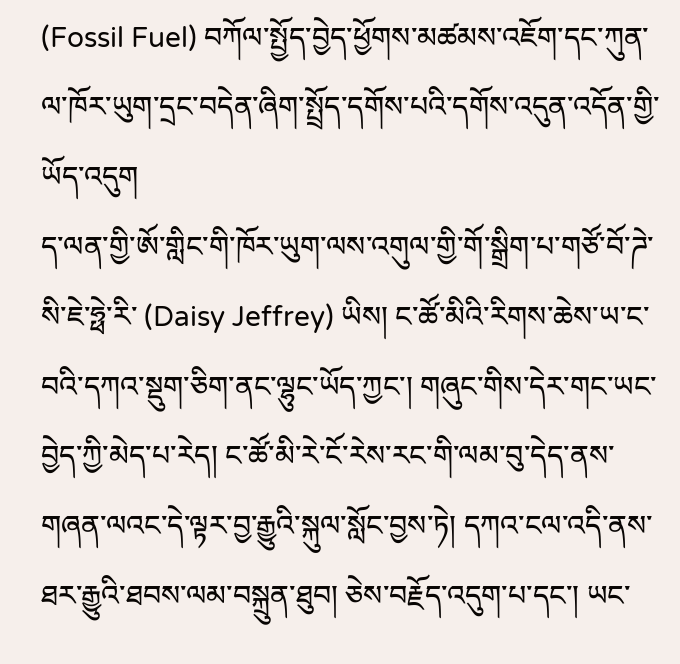(Fossil Fuel) བཀོལ་སྤྱོད་བྱེད་ཕྱོགས་མཚམས་འཇོག་དང་ཀུན་ལ་ཁོར་ཡུག་དྲང་བདེན་ཞིག་སྤྲོད་དགོས་པའི་དགོས་འདུན་འདོན་གྱི་ཡོད་འདུག
ད་ལན་གྱི་ཨོ་གླིང་གི་ཁོར་ཡུག་ལས་འགུལ་གྱི་གོ་སྒྲིག་པ་གཙོ་བོ་ཌེ་སི་ཇེ་ཧྥེ་རི་ (Daisy Jeffrey) ཡིས། ང་ཚོ་མིའི་རིགས་ཆེས་ཡ་ང་བའི་དཀའ་སྡུག་ཅིག་ནང་ལྷུང་ཡོད་ཀྱང་། གཞུང་གིས་དེར་གང་ཡང་བྱེད་ཀྱི་མེད་པ་རེད། ང་ཚོ་མི་རེ་ངོ་རེས་རང་གི་ལམ་བུ་དེད་ནས་གཞན་ལའང་དེ་ལྟར་བྱ་རྒྱུའི་སྐུལ་སློང་བྱས་ཏེ། དཀའ་ངལ་འདི་ནས་ཐར་རྒྱུའི་ཐབས་ལམ་བསྐྲུན་ཐུབ། ཅེས་བརྗོད་འདུག་པ་དང་། ཡང་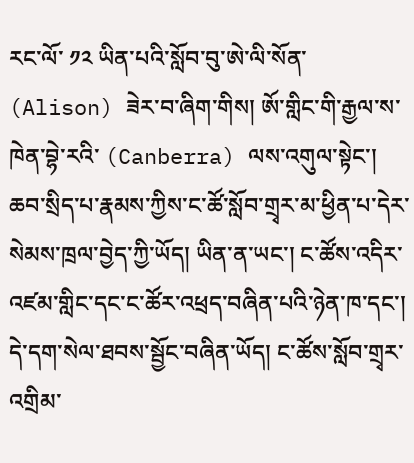རང་ལོ་ ༡༢ ཡིན་པའི་སློབ་བུ་ཨེ་ལི་སོན་ (Alison) ཟེར་བ་ཞིག་གིས། ཨོ་གླིང་གི་རྒྱལ་ས་ཁེན་བྷེ་རའི་ (Canberra) ལས་འགུལ་སྟེང་། ཆབ་སྲིད་པ་རྣམས་ཀྱིས་ང་ཚོ་སློབ་གྲྭར་མ་ཕྱིན་པ་དེར་སེམས་ཁྲལ་བྱེད་ཀྱི་ཡོད། ཡིན་ན་ཡང་། ང་ཚོས་འདིར་འཛམ་གླིང་དང་ང་ཚོར་འཕྲད་བཞིན་པའི་ཉེན་ཁ་དང་། དེ་དག་སེལ་ཐབས་སྦྱོང་བཞིན་ཡོད། ང་ཚོས་སློབ་གྲྭར་འགྲིམ་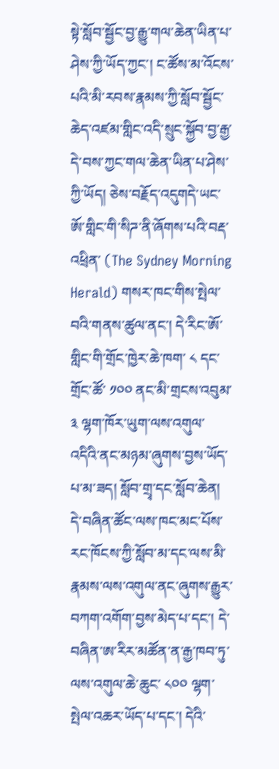སྟེ་སློབ་སྦྱོང་བྱ་རྒྱུ་གལ་ཆེན་ཡིན་པ་ཤེས་ཀྱི་ཡོད་ཀྱང་། ང་ཚོས་མ་འོངས་པའི་མི་རབས་རྣམས་ཀྱི་སློབ་སྦྱོང་ཆེད་འཛམ་གླིང་འདི་སྲུང་སྐྱོབ་བྱ་རྒྱ་དེ་བས་ཀྱང་གལ་ཆེན་ཡིན་པ་ཤེས་ཀྱི་ཡོད། ཅེས་བརྗོད་འདུགདེ་ཡང་ཨོ་གླིང་གི་སིཌ་ནི་ཞོགས་པའི་བརྡ་འཕྲིན་ (The Sydney Morning Herald) གསར་ཁང་གིས་སྤེལ་བའི་གནས་ཚུལ་ནང་། དེ་རིང་ཨོ་གླིང་གི་གྲོང་ཁྱེར་ཆེ་ཁག་ ༨ དང་གྲོང་ཚོ་ ༡༠༠ ནང་མི་གྲངས་འབུམ་ ༣ ལྷག་ཁོར་ཡུག་ལས་འགུལ་འདིའི་ནང་མཉམ་ཞུགས་བྱས་ཡོད་པ་མ་ཟད། སློབ་གྲྭ་དང་སློབ་ཆེན། དེ་བཞིན་ཚོང་ལས་ཁང་མང་པོས་རང་ཁོངས་ཀྱི་སློབ་མ་དང་ལས་མི་རྣམས་ལས་འགུལ་ནང་ཞུགས་རྒྱུར་བཀག་འགོག་བྱས་མེད་པ་དང་། དེ་བཞིན་ཨ་རིར་མཚོན་ན་རྒྱ་ཁབ་ཏུ་ལས་འགུལ་ཆེ་ཆུང་ ༨༠༠ ལྷག་སྤེལ་འཆར་ཡོད་པ་དང་། དེའི་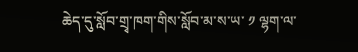ཆེད་དུ་སློབ་གྲྭ་ཁག་གིས་སློབ་མ་ས་ཡ་ ༡ ལྷག་ལ་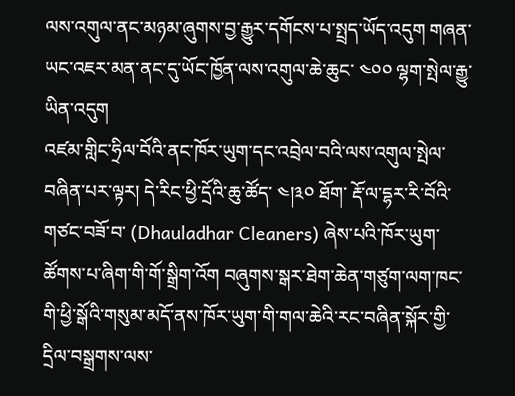ལས་འགུལ་ནང་མཉམ་ཞུགས་བྱ་རྒྱུར་དགོངས་པ་སྤྲད་ཡོད་འདུག གཞན་ཡང་འཇར་མན་ནང་དུ་ཡོང་ཁྱོན་ལས་འགུལ་ཆེ་ཆུང་ ༤༠༠ ལྷག་སྤེལ་རྒྱུ་ཡིན་འདུག
འཛམ་གླིང་ཧྲིལ་བོའི་ནང་ཁོར་ཡུག་དང་འབྲེལ་བའི་ལས་འགུལ་སྤེལ་བཞིན་པར་ལྟར། དེ་རིང་ཕྱི་དྲོའི་ཆུ་ཚོད་ ༤།༣༠ ཐོག་ རྡོ་ལ་དྷར་རི་བོའི་གཙང་བཟོ་བ་ (Dhauladhar Cleaners) ཞེས་པའི་ཁོར་ཡུག་ཚོགས་པ་ཞིག་གི་གོ་སྒྲིག་འོག བཞུགས་སྒར་ཐེག་ཆེན་གཙུག་ལག་ཁང་གི་ཕྱི་སྒོའི་གསུམ་མདོ་ནས་ཁོར་ཡུག་གི་གལ་ཆེའི་རང་བཞིན་སྐོར་གྱི་དྲིལ་བསྒྲགས་ལས་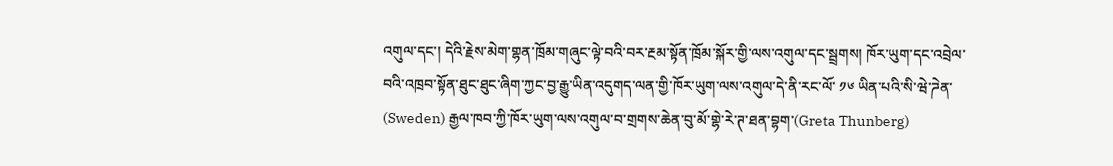འགུལ་དང་། དེའི་རྗེས་མེག་གྷན་ཁྲོམ་གཞུང་ལྟེ་བའི་བར་རྔམ་སྟོན་ཁྲོམ་སྐོར་གྱི་ལས་འགུལ་དང་སྦྲགས། ཁོར་ཡུག་དང་འབྲེལ་བའི་འཁྲབ་སྟོན་ཐུང་ཐུང་ཞིག་ཀྱང་བྱ་རྒྱུ་ཡིན་འདུགད་ལན་གྱི་ཁོར་ཡུག་ལས་འགུལ་དེ་ནི་རང་ལོ་ ༡༦ ཡིན་པའི་སི་ཝེ་ཌེན་ (Sweden) རྒྱལ་ཁབ་ཀྱི་ཁོར་ཡུག་ལས་འགུལ་བ་གྲགས་ཆེན་བུ་མོ་གྷེ་རེ་ཊ་ཐན་བྷག་(Greta Thunberg)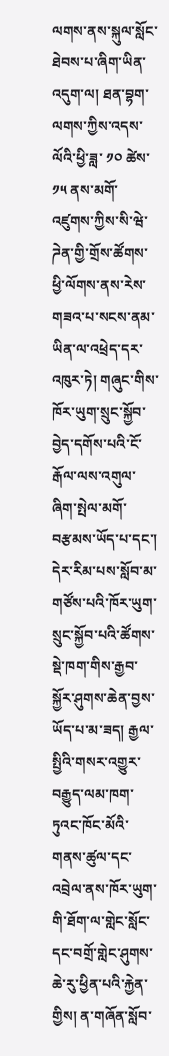ལགས་ནས་སྐུལ་སློང་ཐེབས་པ་ཞིག་ཡིན་འདུག་ལ། ཐན་བྷག་ལགས་ཀྱིས་འདས་ལོའི་ཕྱི་ཟླ་ ༡༠ ཚེས་ ༡༥ ནས་མགོ་འཛུགས་ཀྱིས་སི་ཝེ་ཌེན་གྱི་གྲོས་ཚོགས་ཕྱི་ལོགས་ནས་རེས་གཟའ་པ་སངས་ནམ་ཡིན་ལ་འཕྲེད་དར་འཁུར་ཏེ། གཞུང་གིས་ཁོར་ཡུག་སྲུང་སྐྱོབ་བྱེད་དགོས་པའི་ངོ་རྒོལ་ལས་འགུལ་ཞིག་སྤེལ་མགོ་བརྩམས་ཡོད་པ་དང་། དེར་རིམ་པས་སློབ་མ་གཙོས་པའི་ཁོར་ཡུག་སྲུང་སྐྱོབ་པའི་ཚོགས་སྡེ་ཁག་གིས་རྒྱབ་སྐྱོར་ཤུགས་ཆེན་བྱས་ཡོད་པ་མ་ཟད། རྒྱལ་སྤྱིའི་གསར་འགྱུར་བརྒྱུད་ལམ་ཁག་ཏུའང་ཁོང་མོའི་གནས་ཚུལ་དང་འབྲེལ་ནས་ཁོར་ཡུག་གི་ཐོག་ལ་གླེང་སློང་དང་བགྲོ་གླེང་ཤུགས་ཆེ་རུ་ཕྱིན་པའི་རྐྱེན་གྱིས། ན་གཞོན་སློབ་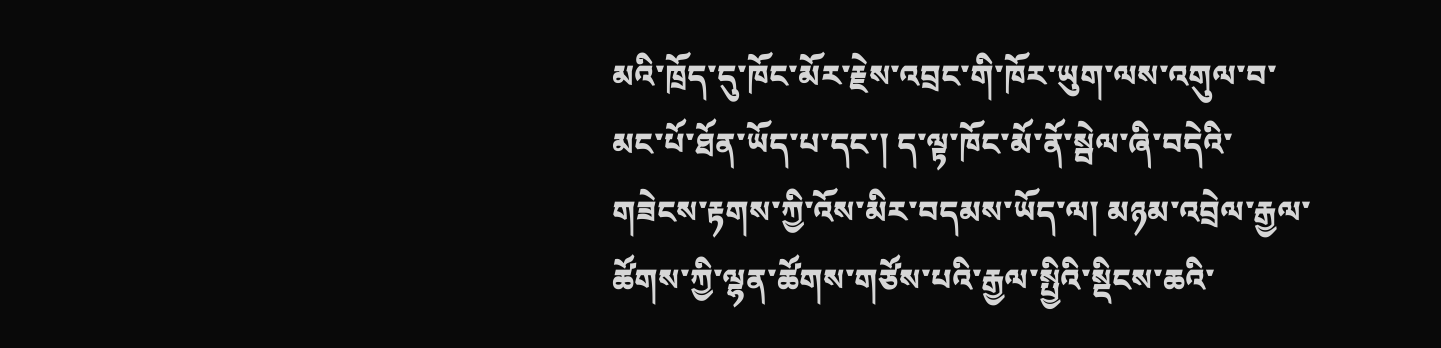མའི་ཁྲོད་དུ་ཁོང་མོར་རྗེས་འབྲང་གི་ཁོར་ཡུག་ལས་འགུལ་བ་མང་པོ་ཐོན་ཡོད་པ་དང་། ད་ལྟ་ཁོང་མོ་ནོ་སྦེལ་ཞི་བདེའི་གཟེངས་རྟགས་ཀྱི་འོས་མིར་བདམས་ཡོད་ལ། མཉམ་འབྲེལ་རྒྱལ་ཚོགས་ཀྱི་ལྷན་ཚོགས་གཙོས་པའི་རྒྱལ་སྤྱིའི་སྡིངས་ཆའི་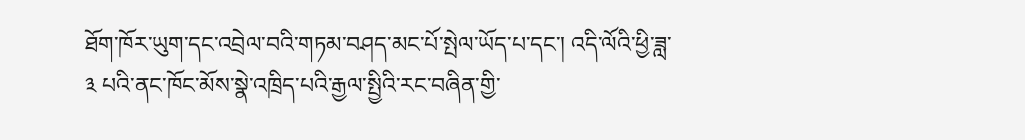ཐོག་ཁོར་ཡུག་དང་འབྲེལ་བའི་གཏམ་བཤད་མང་པོ་སྤེལ་ཡོད་པ་དང་། འདི་ལོའི་ཕྱི་ཟླ་ ༣ པའི་ནང་ཁོང་མོས་སྣེ་འཁྲིད་པའི་རྒྱལ་སྤྱིའི་རང་བཞིན་གྱི་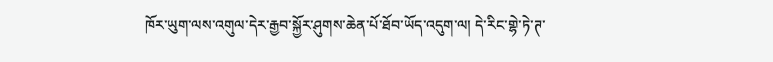ཁོར་ཡུག་ལས་འགུལ་དེར་རྒྱབ་སྐྱོར་ཤུགས་ཆེན་པོ་ཐོབ་ཡོད་འདུག་ལ། དེ་རིང་གྷེ་ཏེ་ཊ་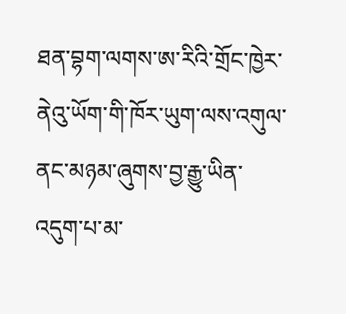ཐན་བྷག་ལགས་ཨ་རིའི་གྲོང་ཁྱེར་ནེའུ་ཡོག་གི་ཁོར་ཡུག་ལས་འགུལ་ནང་མཉམ་ཞུགས་བྱ་རྒྱུ་ཡིན་འདུག་པ་མ་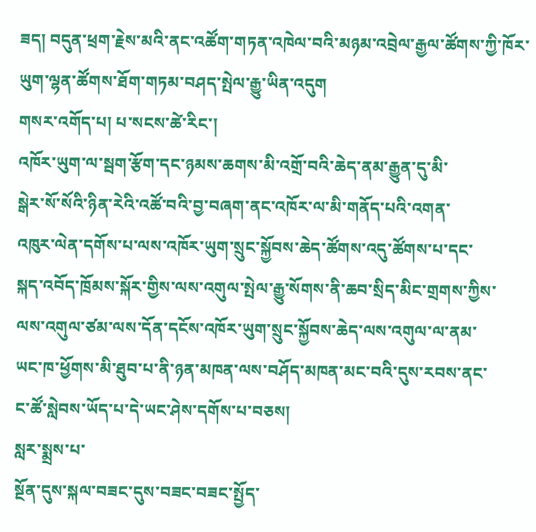ཟད། བདུན་ཕྲག་རྗེས་མའི་ནང་འཚོག་གཏན་འཁེལ་བའི་མཉམ་འབྲེལ་རྒྱལ་ཚོགས་ཀྱི་ཁོར་ཡུག་ལྷན་ཚོགས་ཐོག་གཏམ་བཤད་སྤེལ་རྒྱུ་ཡིན་འདུག
གསར་འགོད་པ། པ་སངས་ཚེ་རིང་།
འཁོར་ཡུག་ལ་སྦག་རྩོག་དང་ཉམས་ཆགས་མི་འགྲོ་བའི་ཆེད་ནམ་རྒྱུན་དུ་མི་
སྒེར་སོ་སོའི་ཉིན་རེའི་འཚོ་བའི་བྱ་བཞག་ནང་འཁོར་ལ་མི་གནོད་པའི་འགན་
འཁུར་ལེན་དགོས་པ་ལས་འཁོར་ཡུག་སྲུང་སྐྱོབས་ཆེད་ཚོགས་འདུ་ཚོགས་པ་དང་
སྐད་འབོད་ཁྲོམས་སྐོར་གྱིས་ལས་འགུལ་སྤེལ་རྒྱུ་སོགས་ནི་ཆབ་སྲིད་མིང་གྲགས་ཀྱིས་
ལས་འགུལ་ཙམ་ལས་དོན་དངོས་འཁོར་ཡུག་སྲུང་སྐྱོབས་ཆེད་ལས་འགུལ་ལ་ནམ་
ཡང་ཁ་ཕྱོགས་མི་ཐུབ་པ་ནི་ཉན་མཁན་ལས་བཤོད་མཁན་མང་བའི་དུས་རབས་ནང་
ང་ཚོ་སླེབས་ཡོད་པ་དེ་ཡང་ཤེས་དགོས་པ་བཅས།
སླར་སྨྲས་པ་
སྔོན་དུས་སྐལ་བཟང་དུས་བཟང་བཟང་སྤྱོད་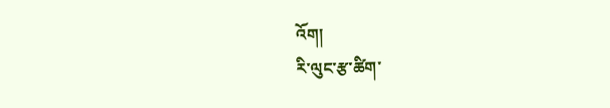འོག།
རི་ལུང་རྩ་ཚིག་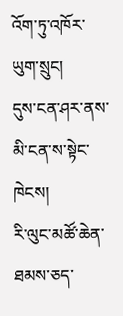འོག་ཏུ་འཁོར་ཡུག་སྲུང།
དུས་ངན་ཤར་ནས་མི་ངན་ས་སྟེང་ཁེངས།
རི་ལུང་མཚོ་ཆེན་ཐམས་ཅད་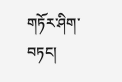གཏོར་ཤིག་བཏང།